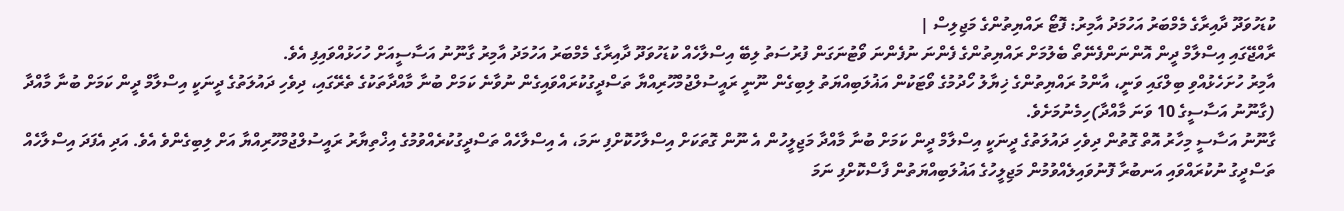ކުޑަހުވަދޫ ދާއިރާގެ މެމްބަރު އަހުމަދު އާމިރު: ފޮޓޯ ރައްޔިތުންގެ މަޖިލިސް |
ރާއްޖޭގައި އިސްލާމް ދީން އޮންނަންފެނޭތޯ ބެލުމަށް ރައްޔިތުންގެ ފެންނަ ނުފެންނަ ވޯޓުނަގަން ފުރުސަތު ލިބޭ އިސްލާހެއް ކުޑަހުވަދޫ ދާއިރާގެ މެމްބަރު އަހުމަދު އާމިރު ގާނޫނު އަސާސީއަށް ހުހަޅުއްވައިފި އެވެ.
އާމިރު ހުށަހެޅުއްވި ބިލްގައި ވަނީ، އާންމު ރައްޔިތުންގެ ޚިޔާލު ހޯދުމުގެ ވޯޓަކުން އަޣުލަބިއްޔަތު ލިބިގެން ނޫނީ ރައީސުލްޖުމްހޫރިއްޔާ ތަސްދީގުކުރައްވައިގެން ނުވާނެ ކަމަށް ބުނާ މާއްދާތަކުގެ ތެރޭގައި، ދިވެހި ދައުލަތުގެ ދީނަކީ އިސްލާމް ދީން ކަމަށް ބުނާ މާއްދާ (ގާނޫނު އަސާސީގެ 10 ވަނަ މާއްދާ)ހިމެނުމަށެވެ.
ގާނޫނު އަސާސީ މިހާރު އޮތް ގޮތުން ދިވެހި ދައުލަތުގެ ދީނަކީ އިސްލާމް ދީން ކަމަށް ބުނާ މާއްދާ މަޖިލީހުން އެ ނޫން ގޮތަކަށް އިސްލާހުކޮށްފި ނަމަ، އެ އިސްލާހެއް ތަސްދީގުކުރެއްވުމުގެ އިޚްތިޔާރު ރައީސުލްޖުމްހޫރިއްޔާ އަށް ލިބިގެންވެ އެވެ. އަދި އެފަދަ އިސްލާހެއް ތަސްދީގު ނުކުރައްވައި އަނބުރާ ފޮނުވައިލެއްވުމުން މަޖިލީހުގެ އަޣުލަބިއްޔަތުން ފާސްކޮށްފި ނަމަ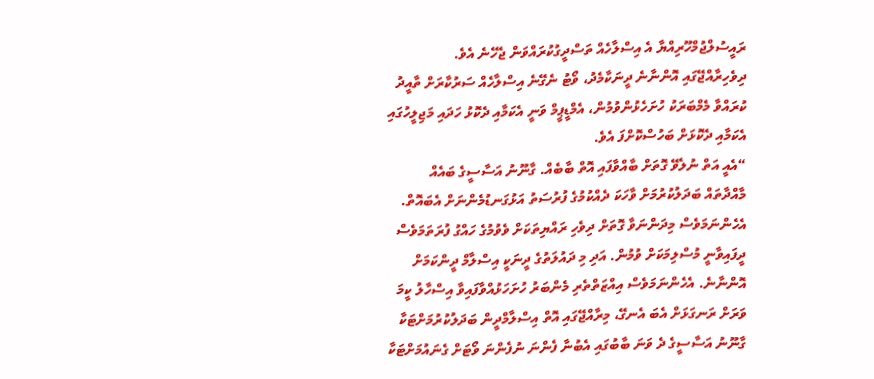ރައީސުލްޖުމްހޫރިއްޔާ އެ އިސްލާހެއް ތަސްދީގުކުރައްވަން ޖެހޭނެ އެވެ.
ދިވެހިރާއްޖޭގައި އޮންނާނެ ދީނަކާމެދު، ވޯޓު ނެގޭނެ އިސްލާހެއް ސަރުކާރަށް ތާއީދު ކުރައްވާ މެމްބަރަކު ހުށަހެޅުންވުމުން، އެމްޑީޕީމް ވަނީ އެކަމާއި ދެކޮޅު ހަދައި މަޖިލީހުގައި އެކަމާއި ދެކޮޅަށް ބަހުސްކޮށްފަ އެވެ.
“އެއީ އަތް ނުލެވޭ ގޮތަށް ބާއްވާފައި އޮތް ބާބެއް. ގާނޫނު އަސާސީގެ ބައެއް މާއްދާތައް ބަދަލުކުރުމަށް ވާހަކަ ދެއްކުމުގެ ފުރުސަތު އަޅުގަނޑުމެންނަށް އެބައޮތް. އެހެންނަމަވެސް މިދަންނަވާ ގޮތަށް ދިވެހި ރައްޔިތަކަށް ވެވުމުގެ ހައްގު ފުރަތަމަވެސް ދީފައިވާނީ މުސްލިމަކަށް ވުމުން. އަދި މި ދައުލަތުގެ ދީނަކީ އިސްލާމް ދީންކަމަށް އޮންނާނެ. އެހެންނަމަވެސް އިއްޒަތްތެރި މެންބަރު ހުށަހަޅުއްވާފައިވާ އިސްހާލު ކީމަ ވަރަށް ރަނގަޅަށް އެބަ އެނގޭ، މިރާއްޖޭގައި އޮތް އިސްލާމްދީން ބަދަލުކުރުމަށްޓަކާ ގާނޫނު އަސާސީގެ ދެ ވަނަ ބާބުގައި އެބުނާ ފެންނަ ނުފެންނަ ވޯޓަށް ގެނައުމަށްޓަކާ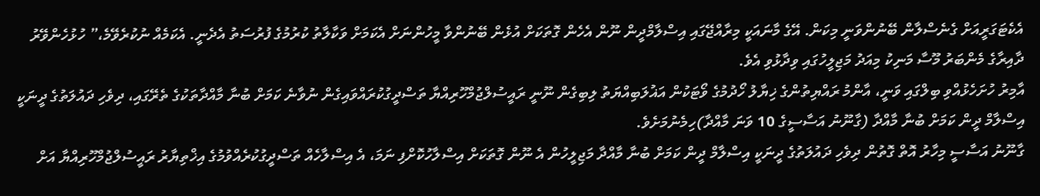އެކެޓަގަރީއަށް ގެނެސްލާން ބޭނުންވަނީ މިކަން. އޭގެ މާނައަކީ މިރާއްޖޭގައި އިސްލާމްދީން ނޫން އެހެން ގޮތަކަށް އުޅެން ބޭނުންވާ މީހުންނަށް އެކަމަށް ވަކާލާތު ކުރުމުގެ ފުރުސަތު އެދެނީ. އެކަމެއް ނުކުރެވޭމެ،” ހުޅުހެންވޭރު ދާއިރާގެ މެންބަރު މޫސާ މަނިކު މިއަދު މަޖިލީހުގައި ވިދާޅުވި އެވެ.
އާމިރު ހުށަހެޅުއްވި ބިލްގައި ވަނީ، އާންމު ރައްޔިތުންގެ ޚިޔާލު ހޯދުމުގެ ވޯޓަކުން އަޣުލަބިއްޔަތު ލިބިގެން ނޫނީ ރައީސުލްޖުމްހޫރިއްޔާ ތަސްދީގުކުރައްވައިގެން ނުވާނެ ކަމަށް ބުނާ މާއްދާތަކުގެ ތެރޭގައި، ދިވެހި ދައުލަތުގެ ދީނަކީ އިސްލާމް ދީން ކަމަށް ބުނާ މާއްދާ (ގާނޫނު އަސާސީގެ 10 ވަނަ މާއްދާ)ހިމެނުމަށެވެ.
ގާނޫނު އަސާސީ މިހާރު އޮތް ގޮތުން ދިވެހި ދައުލަތުގެ ދީނަކީ އިސްލާމް ދީން ކަމަށް ބުނާ މާއްދާ މަޖިލީހުން އެ ނޫން ގޮތަކަށް އިސްލާހުކޮށްފި ނަމަ، އެ އިސްލާހެއް ތަސްދީގުކުރެއްވުމުގެ އިޚްތިޔާރު ރައީސުލްޖުމްހޫރިއްޔާ އަށް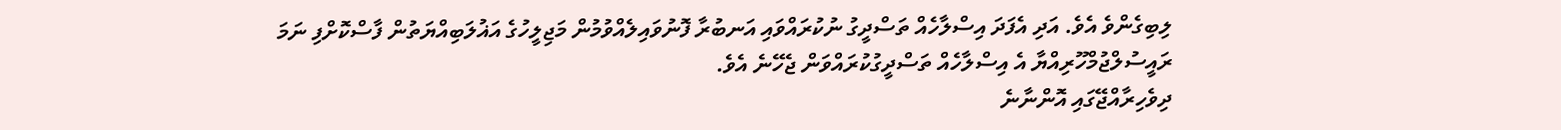ލިބިގެންވެ އެވެ. އަދި އެފަދަ އިސްލާހެއް ތަސްދީގު ނުކުރައްވައި އަނބުރާ ފޮނުވައިލެއްވުމުން މަޖިލީހުގެ އަޣުލަބިއްޔަތުން ފާސްކޮށްފި ނަމަ ރައީސުލްޖުމްހޫރިއްޔާ އެ އިސްލާހެއް ތަސްދީގުކުރައްވަން ޖެހޭނެ އެވެ.
ދިވެހިރާއްޖޭގައި އޮންނާނެ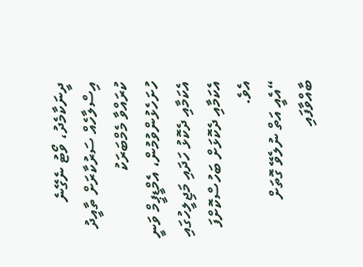ދީނަކާމެދު، ވޯޓު ނެގޭނެ އިސްލާހެއް ސަރުކާރަށް ތާއީދު ކުރައްވާ މެމްބަރަކު ހުށަހެޅުންވުމުން، އެމްޑީޕީމް ވަނީ އެކަމާއި ދެކޮޅު ހަދައި މަޖިލީހުގައި އެކަމާއި ދެކޮޅަށް ބަހުސްކޮށްފަ އެވެ.
“އެއީ އަތް ނުލެވޭ ގޮތަށް ބާއްވާފައި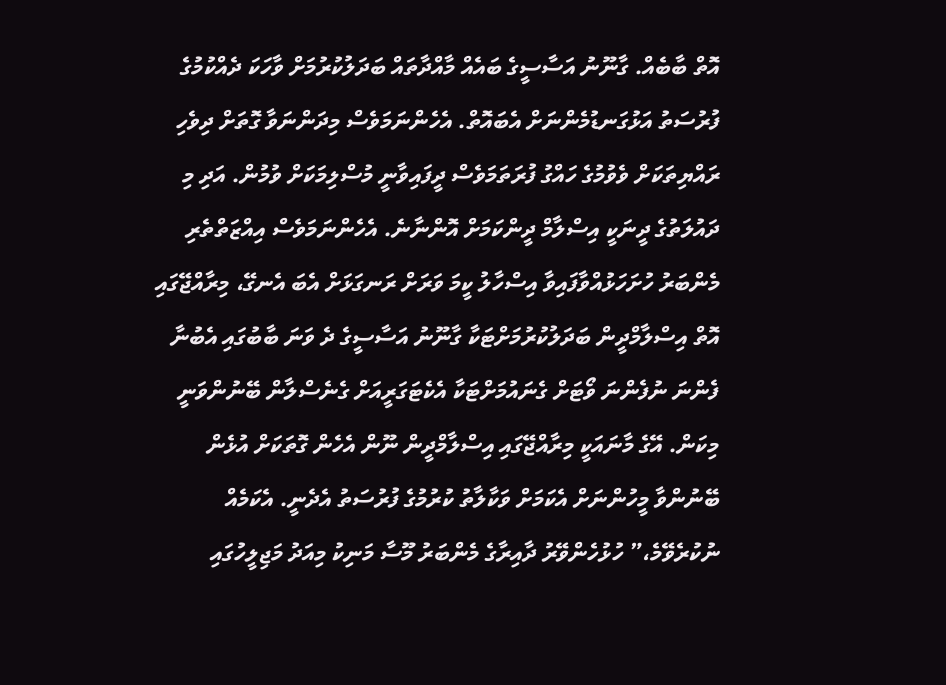އޮތް ބާބެއް. ގާނޫނު އަސާސީގެ ބައެއް މާއްދާތައް ބަދަލުކުރުމަށް ވާހަކަ ދެއްކުމުގެ ފުރުސަތު އަޅުގަނޑުމެންނަށް އެބައޮތް. އެހެންނަމަވެސް މިދަންނަވާ ގޮތަށް ދިވެހި ރައްޔިތަކަށް ވެވުމުގެ ހައްގު ފުރަތަމަވެސް ދީފައިވާނީ މުސްލިމަކަށް ވުމުން. އަދި މި ދައުލަތުގެ ދީނަކީ އިސްލާމް ދީންކަމަށް އޮންނާނެ. އެހެންނަމަވެސް އިއްޒަތްތެރި މެންބަރު ހުށަހަޅުއްވާފައިވާ އިސްހާލު ކީމަ ވަރަށް ރަނގަޅަށް އެބަ އެނގޭ، މިރާއްޖޭގައި އޮތް އިސްލާމްދީން ބަދަލުކުރުމަށްޓަކާ ގާނޫނު އަސާސީގެ ދެ ވަނަ ބާބުގައި އެބުނާ ފެންނަ ނުފެންނަ ވޯޓަށް ގެނައުމަށްޓަކާ އެކެޓަގަރީއަށް ގެނެސްލާން ބޭނުންވަނީ މިކަން. އޭގެ މާނައަކީ މިރާއްޖޭގައި އިސްލާމްދީން ނޫން އެހެން ގޮތަކަށް އުޅެން ބޭނުންވާ މީހުންނަށް އެކަމަށް ވަކާލާތު ކުރުމުގެ ފުރުސަތު އެދެނީ. އެކަމެއް ނުކުރެވޭމެ،” ހުޅުހެންވޭރު ދާއިރާގެ މެންބަރު މޫސާ މަނިކު މިއަދު މަޖިލީހުގައި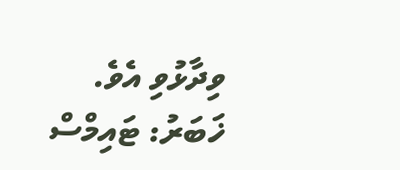ވިދާޅުވި އެވެ.
ޚަބަރު: ޓައިމްސް